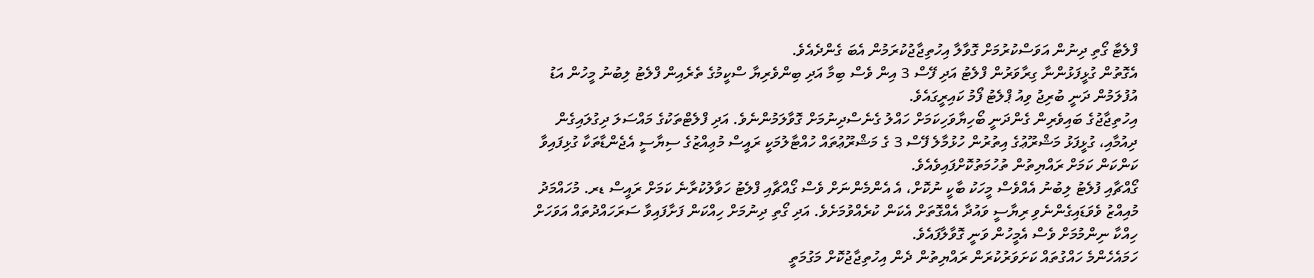ފްލެޓާ ގޯތި ދިނުން އަވަސްކުރުމަށް ގޮވާލާ އިހުތިޖާޖުކުރަމުން އެބަ ގެންދެއެވެ.
އެގޮތުން ގުޅީފަޅުންނާ ގިރާވަރުން ފްލެޓު އަދި ފޭސް 3 އިން ވެސް ބިމާ އަދި ބިންވެރިޔާ ސްކީމުގެ ތެރެއިން ފްލެޓު ލިބުނު މީހުން އަޑު އުފުލަމުން ދަނީ ބުރިޖު ވިއު ޕްލެޓު ފޯމު ކައިރީގައެވެ.
އިހުތިޖާޖުގެ ބައިވެރިން ގެންދަނީ ބޯހިޔާވަހިކަމަށް ހައްލު ގެނެސްދިނުމަށް ގޮވާލަމުންނެވެ. އަދި ފްލެޓްތަކުގެ މައްސަލަ ދިގުލައިގެން ދިއުމާއި، ގުޅީފަޅު މަޝްރޫޢުގެ އިތުރުން ހުޅުމާލެ ފޭސް 3 ގެ މަޝްރޫޢުތައް ހުއްޓާލުމަކީ ރައީސް މުޢިއްޒުގެ ސިޔާސީ އެޖެންޑާތަކާ ގުޅިފައިވާ ކަންކަން ކަމަށް ރައްޔިތުން ތުހުމަތުކޮށްފައިވެއެވެ.
ގޯއްޗާއި ފުލެޓު ލިބުނު އެއްވެސް މީހަކު ބާކީ ނުކޮށް، އެ އެންމެންނަށް ވެސް ގޯއްޗާއި ފްލެޓު ހަވާލުކުރާނެ ކަމަށް ރައީސް ޑރ. މުހައްމަދު މުއިއްޒު ވެވަޑައިގެންނެވި ރިޔާސީ ވައުދާ އެއްގޮތަށް އެކަން ކުރެއްވުމަށެވެ. އަދި ގޯތި ދިނުމަށް ހިއްކަން ފަށާފައިވާ ސަރަހައްދުތައް އަވަހަށް ހިއްކާ ނިންމުމަށް ވެސް އެމީހުން ވަނީ ގޮވާލާފައެވެ.
ހަމައެހެންމެ ހައްގުތައް ކަށަވަރުކުރަން ރައްޔިތުން ދެން އިހުތިޖާޖުކޮށް މަގުމަތީ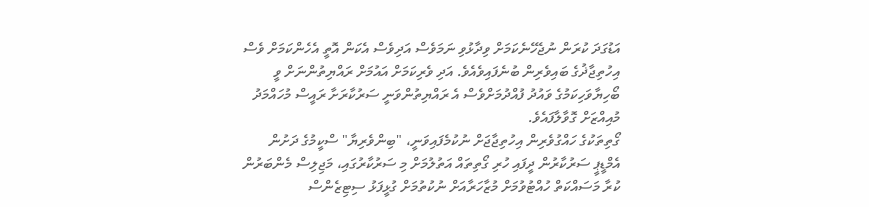އަޑުގަދަ ކުރަން ނުޖެހޭނެކަމަށް ވިދާޅުވި ނަމަވެސް އަދިވެސް އެކަން އޮތީ އެހެންކަމަށް ވެސް އިހުތިޖާޛުގެ ބައިވެރިން ބުނެފައިވެއެވެ. އަދި ވެރިކަމަށް އައުމަށް ރައްޔިތުންނަށް ވީ ބޯހިޔާވަހިކަމުގެ ވައުދު ފުއްދުމަށްވެސް އެ ރައްޔިތުންވަނީ ސަރުކާރަށާ ރައީސް މުހައްމަދު މުއިއްޒަށް ގޮވާލާފައެވެ.
ގޯތިތަކުގެ ހައްގުވެރިން އިހުތިޖާޖަށް ނުކުމެފައިވަނީ، "ބިންވެރިޔާ" ސްކީމުގެ ދަށުން އެމްޑީޕީ ސަރުކާރުން ދީފައި ހުރި ގޯތިތައް އަތުލުމަށް މި ސަރުކާރުގައި، މަޖިލިސް މެންބަރުން ކުރާ މަސައްކަތް ހުއްޓުވުމަށް މުޒާހަރާއަށް ނުކުތުމަށް ގުޅީފަޅު ސިޓިޒެންސް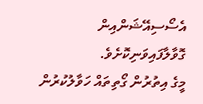އެސޯސިއޭޝަންއިން ގޮވާލާފައިވަނިކޮށެވެ.
މީގެ އިތުރުން ގޯތިތައް ހަވާލުކުރުން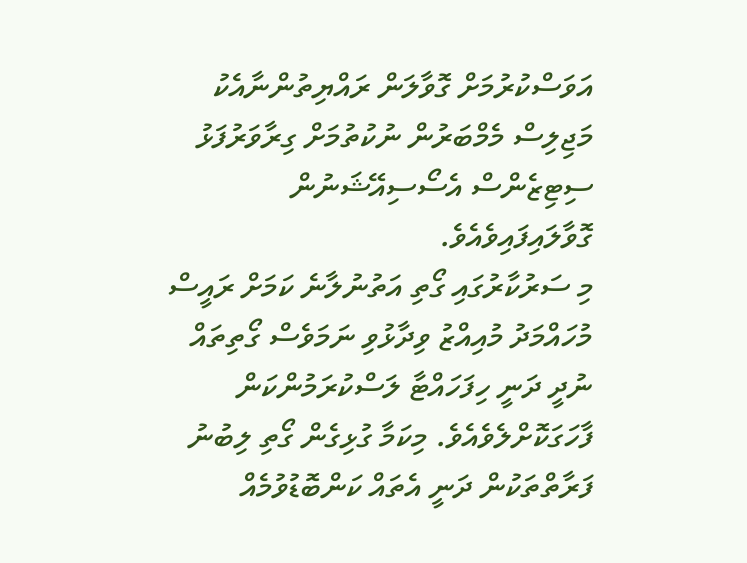އަވަސްކުރުމަށް ގޮވާލަން ރައްޔިތުންނާއެކު މަޖިލިސް މެމްބަރުން ނުކުތުމަށް ގިރާވަރުފަޅު ސިޓިޒެންސް އެސޯސިއޭޝަނުން ގޮވާލައިފައިވެއެވެ.
މި ސަރުކާރުގައި ގޯތި އަތުނުލާނެ ކަމަށް ރައީސް މުހައްމަދު މުއިއްޒު ވިދާޅުވި ނަމަވެސް ގޯތިތައް ނުދީ ދަނީ ހިފަހައްޓާ ލަސްކުރަމުންކަން ފާހަގަކޮށްލެވެއެވެ. މިކަމާ ގުޅިގެން ގޯތި ލިބުނު ފަރާތްތަކުން ދަނީ އެތައް ކަންބޮޑުވުމެއް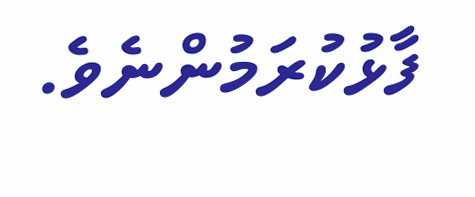ފާޅުކުރަމުންނެވެ.